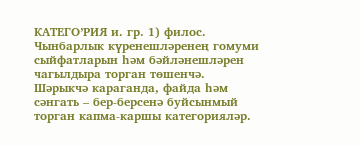КАТЕГО’РИЯ и. гр. 1) филос. Чынбарлык күренешләренең гомуми сыйфатларын һәм бәйләнешләрен чагылдыра торган төшенчә. Шәрыкчә караганда, файда һәм сәнгать – бер-берсенә буйсынмый торган капма-каршы категорияләр.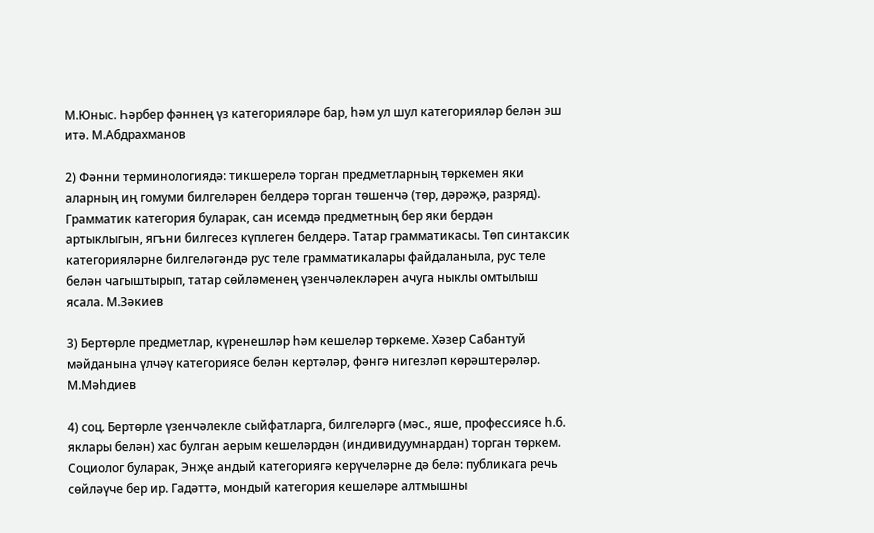М.Юныс. Һәрбер фәннең үз категорияләре бар, һәм ул шул категорияләр белән эш итә. М.Абдрахманов

2) Фәнни терминологиядә: тикшерелә торган предметларның төркемен яки аларның иң гомуми билгеләрен белдерә торган төшенчә (төр, дәрәҗә, разряд). Грамматик категория буларак, сан исемдә предметның бер яки бердән артыклыгын, ягъни билгесез күплеген белдерә. Татар грамматикасы. Төп синтаксик категорияләрне билгеләгәндә рус теле грамматикалары файдаланыла, рус теле белән чагыштырып, татар сөйләменең үзенчәлекләрен ачуга ныклы омтылыш ясала. М.Зәкиев

3) Бертөрле предметлар, күренешләр һәм кешеләр төркеме. Хәзер Сабантуй мәйданына үлчәү категориясе белән кертәләр, фәнгә нигезләп көрәштерәләр. М.Мәһдиев

4) соц. Бертөрле үзенчәлекле сыйфатларга, билгеләргә (мәс., яше, профессиясе һ.б. яклары белән) хас булган аерым кешеләрдән (индивидуумнардан) торган төркем. Социолог буларак, Энҗе андый категориягә керүчеләрне дә белә: публикага речь сөйләүче бер ир. Гадәттә, мондый категория кешеләре алтмышны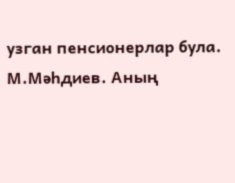узган пенсионерлар була. М.Мәһдиев. Аның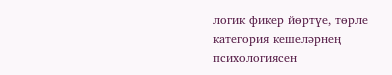логик фикер йөртүе, төрле категория кешеләрнең психологиясен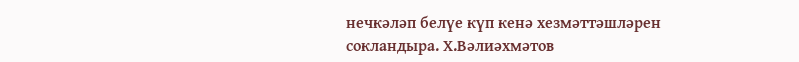нечкәләп белүе күп кенә хезмәттәшләрен сокландыра. Х.Вәлиәхмәтов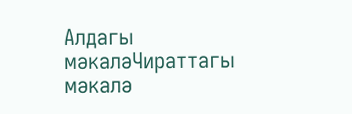Алдагы мәкаләЧираттагы мәкалә